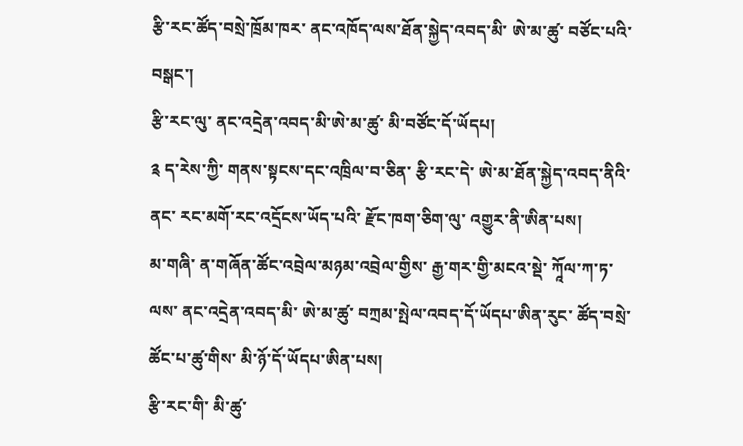རྩི་རང་ཚོད་བསྲེ་ཁྲོམ་ཁར་ ནང་འཁོད་ལས་ཐོན་སྐྱེད་འབད་མི་ ཨེ་མ་ཚུ་ བཙོང་པའི་བསྒང་།
རྩི་རང་ལུ་ ནང་འདྲེན་འབད་མི་ཨེ་མ་ཚུ་ མི་བཙོང་དོ་ཡོདཔ།
༉ ད་རེས་ཀྱི་ གནས་སྟངས་དང་འཁྲིལ་བ་ཅིན་ རྩི་རང་དེ་ ཨེ་མ་ཐོན་སྐྱེད་འབད་ནིའི་ནང་ རང་མགོ་རང་འདྲོངས་ཡོད་པའི་ རྫོང་ཁག་ཅིག་ལུ་ འགྱུར་ནི་ཨིན་པས།
མ་གཞི་ ན་གཞོན་ཚོང་འབྲེལ་མཉམ་འབྲེལ་གྱིས་ རྒྱ་གར་གྱི་མངའ་སྡེ་ ཀཱོལ་ཀ་ཏ་ལས་ ནང་འདྲེན་འབད་མི་ ཨེ་མ་ཚུ་ བཀྲམ་སྤེལ་འབད་དོ་ཡོདཔ་ཨིན་རུང་ ཚོད་བསྲེ་ཚོང་པ་ཚུ་གིས་ མི་ཉོ་དོ་ཡོདཔ་ཨིན་པས།
རྩི་རང་གི་ མི་ཚུ་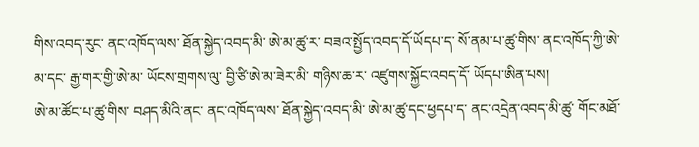གིས་འབད་རུང་ ནང་འཁོད་ལས་ ཐོན་སྐྱེད་འབད་མི་ ཨེ་མ་ཚུ་ར་ བཟའ་སྤྱོད་འབད་དོ་ཡོདཔ་ད་ སོ་ནམ་པ་ཚུ་གིས་ ནང་འཁོད་ཀྱི་ཨེ་མ་དང་ རྒྱ་གར་གྱི་ཨེ་མ་ ཡོངས་གྲགས་ལུ་ བྱི་ཙི་ཨེ་མ་ཟེར་མི་ གཉིས་ཆ་ར་ འཛུགས་སྐྱོང་འབད་དོ་ ཡོདཔ་ཨིན་པས།
ཨེ་མ་ཚོང་པ་ཚུ་གིས་ བཤད་མིའི་ནང་ ནང་འཁོད་ལས་ ཐོན་སྐྱེད་འབད་མི་ ཨེ་མ་ཚུ་དང་ཕྱདཔ་ད་ ནང་འདྲེན་འབད་མི་ཚུ་ གོང་མཐོ་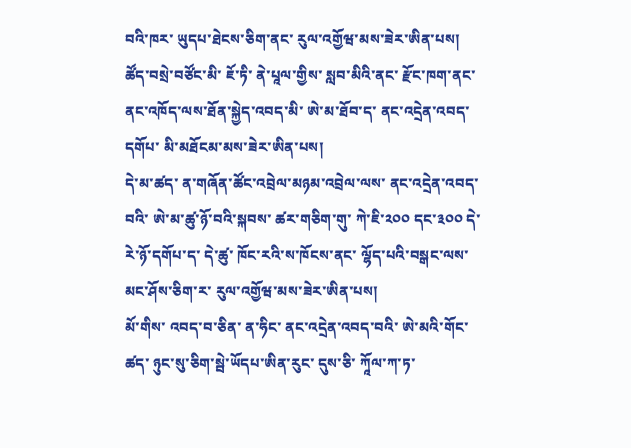བའི་ཁར་ ཡུདཔ་ཐེངས་ཅིག་ནང་ རུལ་འགྱོཝ་མས་ཟེར་ཨིན་པས།
ཚོད་བསྲེ་བཙོང་མི་ ཇོ་ཏི་ ནེ་པཱལ་གྱིས་ སླབ་མིའི་ནང་ རྫོང་ཁག་ནང་ ནང་འཁོད་ལས་ཐོན་སྐྱེད་འབད་མི་ ཨེ་མ་ཐོབ་ད་ ནང་འདྲེན་འབད་དགོཔ་ མི་མཐོངམ་མས་ཟེར་ཨིན་པས།
དེ་མ་ཚད་ ན་གཞོན་ཚོང་འབྲེལ་མཉམ་འབྲེལ་ལས་ ནང་འདྲེན་འབད་བའི་ ཨེ་མ་ཚུ་ཉོ་བའི་སྐབས་ ཚར་གཅིག་གུ་ ཀེ་ཇི་༢༠༠ དང་༣༠༠ དེ་རེ་ཉོ་དགོཔ་ད་ དེ་ཚུ་ ཁོང་རའི་ས་ཁོངས་ནང་ ལྷོད་པའི་བསྒང་ལས་ མང་ཤོས་ཅིག་ར་ རུལ་འགྱོཝ་མས་ཟེར་ཨིན་པས།
མོ་གིས་ འབད་བ་ཅིན་ ན་ཧིང་ ནང་འདྲེན་འབད་བའི་ ཨེ་མའི་གོང་ཚད་ ཉུང་སུ་ཅིག་སྦེ་ཡོདཔ་ཨིན་རུང་ དུས་ཅི་ ཀཱོལ་ཀ་ཏ་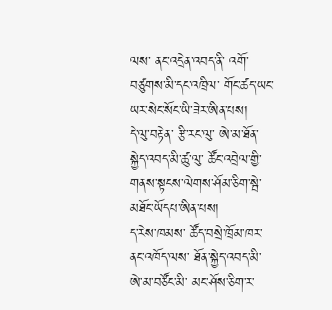ལས་ ནང་འདྲེན་འབད་ནི་ འགོ་བཙུགས་མི་དང་འཁྲིལ་ གོང་ཚད་ཡང་ ཡར་སེང་སོང་ཡི་ཟེར་ཨིན་པས།
དེ་ལུ་བརྟེན་ རྩི་རང་ལུ་ ཨེ་མ་ཐོན་སྐྱེད་འབད་མི་ཚུ་ལུ་ ཚོང་འབྲེལ་གྱི་ གནས་སྟངས་ལེགས་ཤོམ་ཅིག་སྦེ་ མཐོང་ཡོདཔ་ཨིན་པས།
ད་རེས་ཁམས་ ཚོད་བསྲེ་ཁྲོམ་ཁར་ ནང་འཁོད་ལས་ ཐོན་སྐྱེད་འབད་མི་ ཨེ་མ་བཙོང་མི་ མང་ཤོས་ཅིག་ར་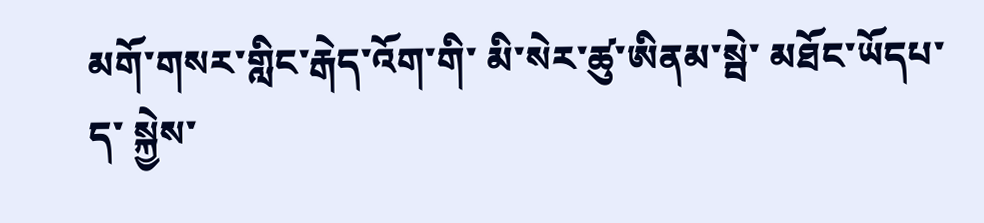མགོ་གསར་གླིང་རྒེད་འོག་གི་ མི་སེར་ཚུ་ཨིནམ་སྦེ་ མཐོང་ཡོདཔ་ད་ སྐྱེས་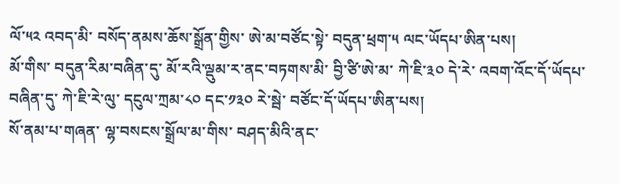ལོ་༥༢ འབད་མི་ བསོད་ནམས་ཆོས་སྒྲོན་གྱིས་ ཨེ་མ་བཙོང་སྟེ་ བདུན་ཕྲག་༥ ལང་ཡོདཔ་ཨིན་པས།
མོ་གིས་ བདུན་རིམ་བཞིན་དུ་ མོ་རའི་ལྡུམ་ར་ནང་བཏགས་མི་ བྱི་ཙི་ཨེ་མ་ ཀེ་ཇི་༣༠ དེ་རེ་ འབག་འོང་དོ་ཡོདཔ་བཞིན་དུ་ ཀེ་ཇི་རེ་ལུ་ དངུལ་ཀྲམ་༨༠ དང་༡༣༠ རེ་སྦེ་ བཙོང་དོ་ཡོདཔ་ཨིན་པས།
སོ་ནམ་པ་གཞན་ ལྷ་བསངས་སྒྲོལ་མ་གིས་ བཤད་མིའི་ནང་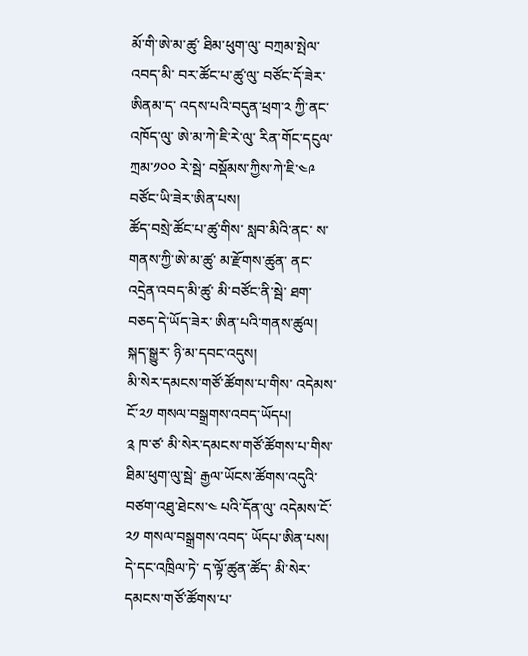མོ་གི་ཨེ་མ་ཚུ་ ཐིམ་ཕུག་ལུ་ བཀྲམ་སྤེལ་འབད་མི་ བར་ཚོང་པ་ཚུ་ལུ་ བཙོང་དོ་ཟེར་ཨིནམ་ད་ འདས་པའི་བདུན་ཕྲག་༢ ཀྱི་ནང་འཁོད་ལུ་ ཨེ་མ་ཀེ་ཇི་རེ་ལུ་ རིན་གོང་དངུལ་ཀྲམ་༡༠༠ རེ་སྦེ་ བསྡོམས་ཀྱིས་ཀེ་ཇི་༤༩ བཙོང་ཡི་ཟེར་ཨིན་པས།
ཚོད་བསྲེ་ཚོང་པ་ཚུ་གིས་ སླབ་མིའི་ནང་ ས་གནས་ཀྱི་ཨེ་མ་ཚུ་ མ་རྫོགས་ཚུན་ ནང་འདྲེན་འབད་མི་ཚུ་ མི་བཙོང་ནི་སྦེ་ ཐག་བཅད་དེ་ཡོད་ཟེར་ ཨིན་པའི་གནས་ཚུལ།
སྐད་སྒྱུར་ ཉི་མ་དབང་འདུས།
མི་སེར་དམངས་གཙོ་ཚོགས་པ་གིས་ འདེམས་ངོ་༢༡ གསལ་བསྒྲགས་འབད་ཡོདཔ།
༉ ཁ་ཙ་ མི་སེར་དམངས་གཙོ་ཚོགས་པ་གིས་ ཐིམ་ཕུག་ལུ་སྦེ་ རྒྱལ་ཡོངས་ཚོགས་འདུའི་ བཙག་འཐུ་ཐེངས་༤ པའི་དོན་ལུ་ འདེམས་ངོ་༢༡ གསལ་བསྒྲགས་འབད་ ཡོདཔ་ཨིན་པས། དེ་དང་འཁྲིལ་ཏེ་ ད་ལྟོ་ཚུན་ཚོད་ མི་སེར་དམངས་གཙོ་ཚོགས་པ་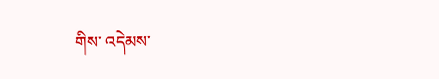གིས་ འདེམས་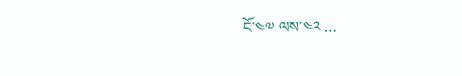ངོ་༤༧ ལས་༤༢ …